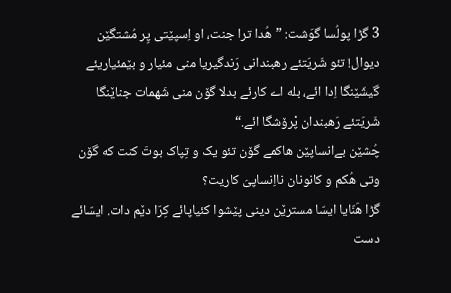3 گڑا پولُسا گوَشت: ”هُدا ترا جنت، او اِسپێتی پِر مُشتگێن دیوال! تئو شَریَتئے رهبندانی رَندگیریا منی مئیار و بێمئیاریئے گیشّێنگا اِدا ائے، بله اے کارئے بدلا گۆن منی شَهمات جناێنگا شَریَتئے رَهبندان پْرۆشگا ائے.“
چُشێن بےانساپێن هاکمے گۆن تئو یک و تِپاک بوتَ کنت که گۆن وتی هُکم و کانونان نااِنساپیَ کاریت؟
گڑا هَنّایا ایسّا مسترێن دینی پێشوا کئیاپائے کِرّا دێم دات. ایسّائے دست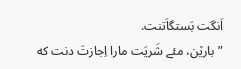اَنگت بَستگاَتنت.
”بارێن، مئے شَریَت مارا اِجازتَ دنت که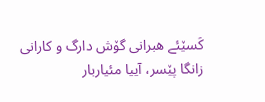کَسێئے هبرانی گۆش دارگ و کارانی زانگا پێسر، آییا مئیاربار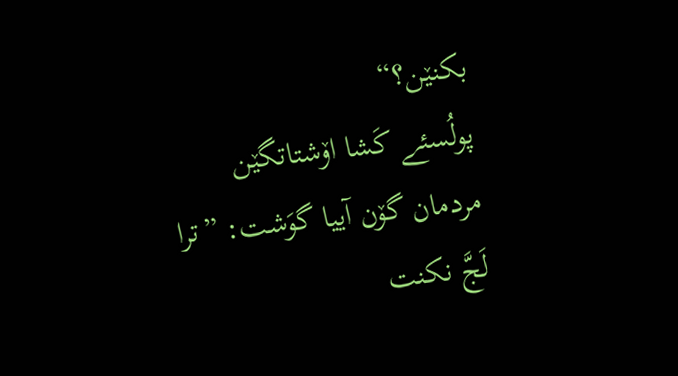بکنێن؟“
پولُسئے کَشا اۆشتاتگێن مردمان گۆن آییا گوَشت: ”ترا لَجَّ نکنت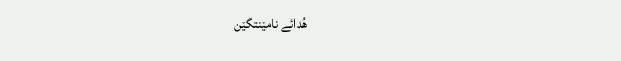هُدائے نامێنتگێن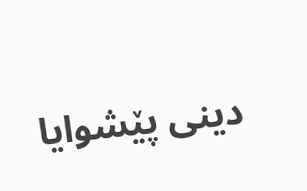دینی پێشوایا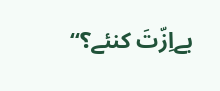بےاِزّتَ کنئے؟“